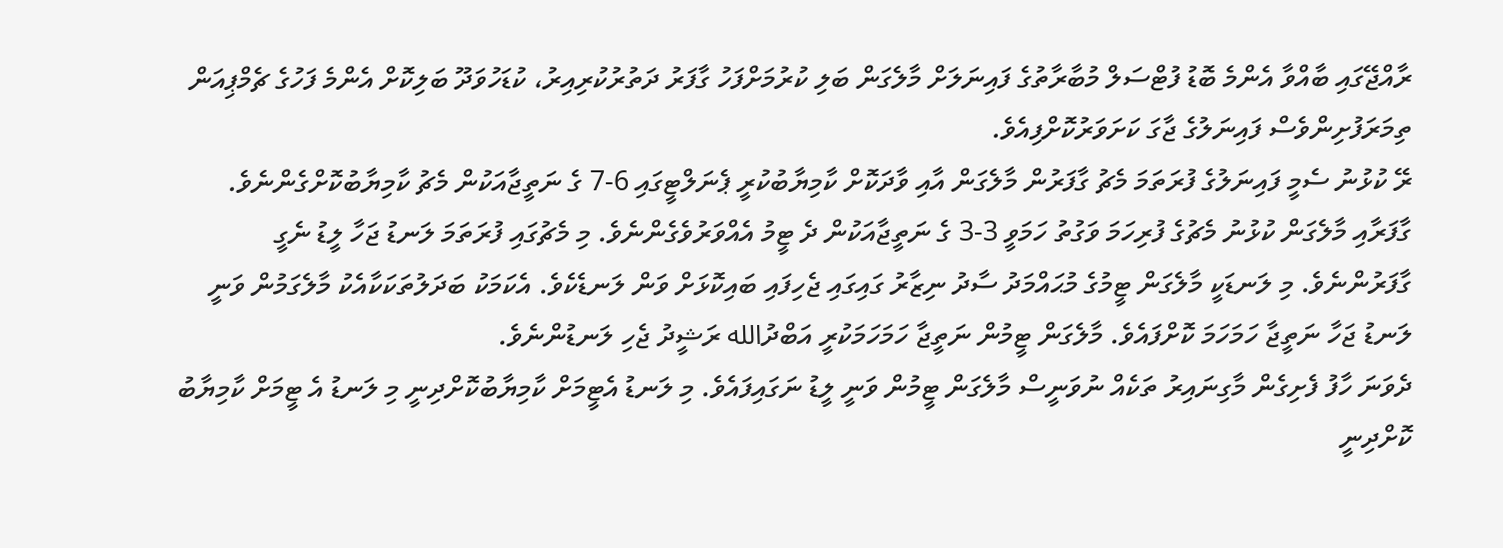ރާއްޖޭގައި ބާއްވާ އެންމެ ބޮޑު ފުޓްސަލް މުބާރާތުގެ ފައިނަލަށް މާލެގަން ބަލި ކުރުމަށްފަހު ގާފަރު ދަތުރުކުރިއިރު، ކުޑަހުވަދޫ ބަލިކޮށް އެންމެ ފަހުގެ ޗެމްޕިއަން ތިމަރަފުށިންވެސް ފައިނަލުގެ ޖާގަ ކަށަވަރުކޮށްފިއެވެ.
ރޭ ކުޅުނު ސެމީ ފައިނަލުގެ ފުރަތަމަ މެޗު ގާފަރުން މާލެގަން އާއި ވާދަކޮށް ކާމިޔާބުކުރީ ޕެނަލްޓީގައި 6-7 ގެ ނަތީޖާއަކުން މެޗު ކާމިޔާބުކޮށްގެންނެވެ.
ގާފަރާއި މާލެގަން ކުޅުނު މެޗުގެ ފުރިހަމަ ވަގުތު ހަމަވީ 3-3 ގެ ނަތީޖާއަކުން ދެ ޓީމު އެއްވަރުވެގެންނެވެ. މި މެޗުގައި ފުރަތަމަ ލަނޑު ޖަހާ ލީޑު ނެގީ ގާފަރުންނެވެ. މި ލަނޑަކީ މާލެގަން ޓީމުގެ މުޙައްމަދު ސާދު ނިޒާރު ގައިގައި ޖެހިފައި ބައިކޮޅަށް ވަން ލަނޑެކެވެ. އެކަމަކު ބަދަލުތަކަކާއެކު މާލެގަމުން ވަނީ ލަނޑު ޖަހާ ނަތީޖާ ހަމަހަމަ ކޮށްފައެވެ. މާލެގަން ޓީމުން ނަތީޖާ ހަމަހަމަކުރީ އަބްދުالله ރަޝީދު ޖެހި ލަނޑުންނެވެ.
ދެވަނަ ހާފު ފެށިގެން މާގިނައިރު ތަކެއް ނުވަނީސް މާލެގަން ޓީމުން ވަނީ ލީޑު ނަގައިފައެވެ. މި ލަނޑު އެޓީމަށް ކާމިޔާބުކޮށްދިނީ މި ލަނޑު އެ ޓީމަށް ކާމިޔާބު ކޮށްދިނީ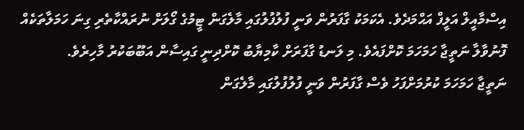އިސްމާއީލް އަލީފް އަޙްމަދެވެ. އެކަމަކު ގާފަރުން ވަނީ ފުލުފުލުގައި މާލެގަން ޓީމުގެ ގޯލަށް ނުރައްކާތެރި ގިނަ ހަމަލާތަކެއް ފޮނުވާލާ ނަތީޖާ ހަމަހަމަ ކޮށްފައެވެ. މި ލަނޑު ގާފަރަށް ކާމިޔާބު ކޮށްދިނީ ގައިސާން އަބޫބަކުރު މާހިރެވެ.
ނަތީޖާ ހަމަހަމަ ކުރުމަށްފަހު ވެސް ގާފަރުން ވަނީ ފުލުފުލުގައި މާލެގަން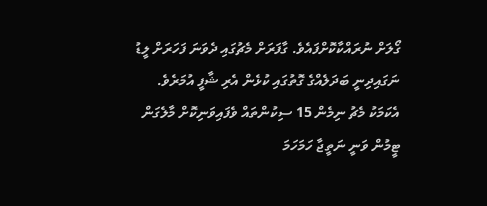ގޯލަށް ނުރައްކާކޮށްފައެވެ. ގާފަރަށް މެޗުގައި ދެވަނަ ފަހަރަށް ލީޑު ނަގައިދިނީ ބަދަލެއްގެ ގޮތުގައި ކުޅެން އެރި ޝާފީ އުމަރެވެ. އެކަމަކު މެޗު ނިމެން 15 ސިކުންތައް ވެފައިވަނިކޮށް މާލެގަން ޓީމުން ވަނީ ނަތީޖާ ހަމަހަމަ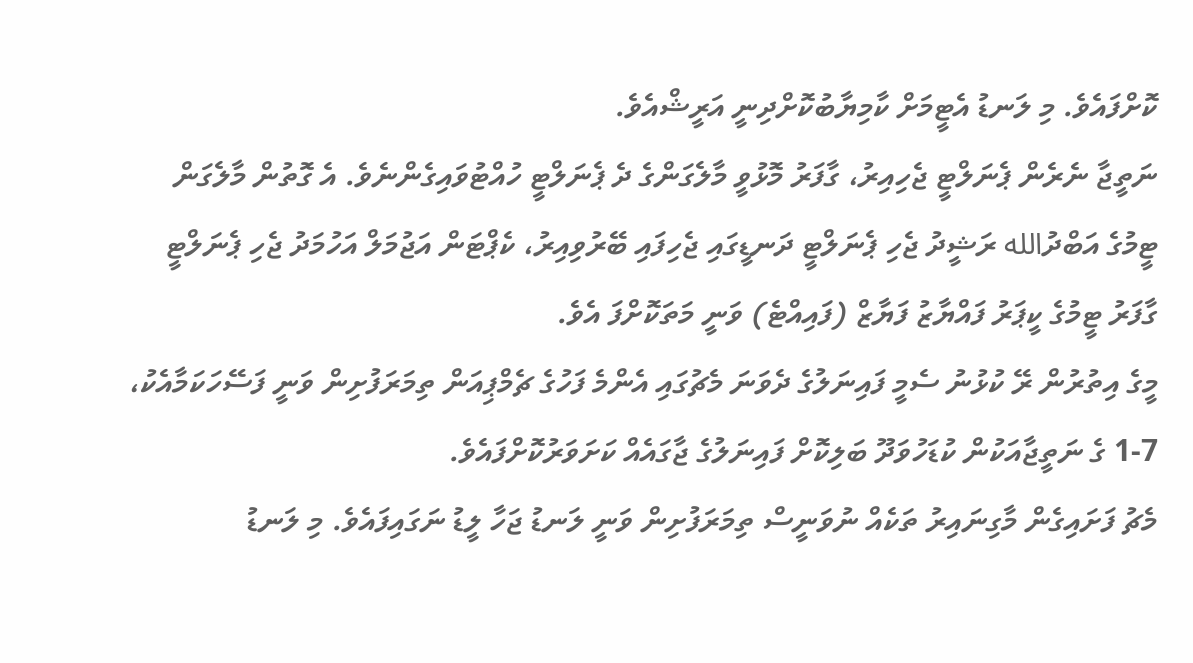ކޮށްފައެވެ. މި ލަނޑު އެޓީމަށް ކާމިޔާބުކޮށްދިނީ އަރީޝްއެވެ.
ނަތީޖާ ނެރެން ޕެނަލްޓީ ޖެހިއިރު، ގާފަރު މޮޅުވީ މާލެގަންގެ ދެ ޕެނަލްޓީ ހުއްޓުވައިގެންނެވެ. އެ ގޮތުން މާލެގަން ޓީމުގެ އަބްދުالله ރަޝީދު ޖެހި ޕެނަލްޓީ ދަނޑީގައި ޖެހިފައި ބޭރުވިއިރު، ކެޕްޓަން އަޖުމަލް އަހުމަދު ޖެހި ޕެނަލްޓީ ގާފަރު ޓީމުގެ ކީޕަރު ފައްޔާޒު ފަޔާޒް (ފައިއްޓެ) ވަނީ މަތަކޮށްފަ އެވެ.
މީގެ އިތުރުން ރޭ ކުޅުނު ސެމީ ފައިނަލުގެ ދެވަނަ މެޗުގައި އެންމެ ފަހުގެ ޗެމްޕިއަން ތިމަރަފުށިން ވަނީ ފަސޭހަކަމާއެކު، 7-1 ގެ ނަތީޖާއަކުން ކުޑަހުވަދޫ ބަލިކޮށް ފައިނަލުގެ ޖާގައެއް ކަށަވަރުކޮށްފައެވެ.
މެޗު ފަށައިގެން މާގިނައިރު ތަކެއް ނުވަނީސް ތިމަރަފުށިން ވަނީ ލަނޑު ޖަހާ ލީޑު ނަގައިފައެވެ. މި ލަނޑު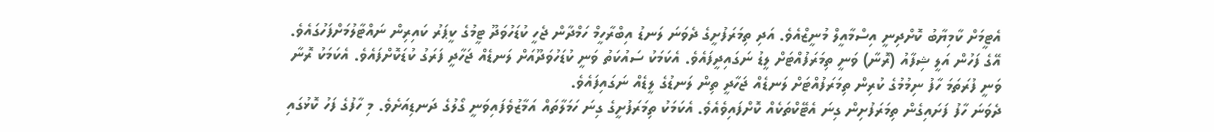އެޓީމަށް ކާމިޔާބު ކޮށްދިނީ އިސްމާއީލް މުނީޒްއެވެ. އަދި ތިމަރަފުށީގެ ދެވަނަ ލަނޑު އިބްރާހީމް ހަމްދާން ޖެހީ ކުޑަހުވަދޫ ޓީމުގެ ކީޕަރު ކައިރިން ނައްޓާލުމަށްފަހުގައެވެ. އޭގެ ފަހުން އަލީ ޝިފާއު (ރޮނާ) ވަނީ ތިމަރަފުއްޓަށް ލީޑު ނަގައިދީފައެވެ. އެކަމަކު ސައުކަތު ވަނީ ކުޑަހުވަދޫއަށް ލަނޑެއް ޖަހާދީ ފަރަގު ކުޑަކޮށްފައެވެ. އެކަމަކު ރޮނާ ވަނީ ފުރަތަމަ ހާފު ނިމުމުގެ ކުރިން ތިމަރަފުއްޓަށް ލަނޑެއް ޖަހާދީ ތިން ލަނޑުގެ ލީޑެއް ނަގައިފައެވެ.
ދެވަނަ ހާފު ފަށައިގެން ތިމަރަފުށިން ގިނަ އެޓޭކްތަކެއް ކޮށްފައިވެއެވެ. އެކަމަކު ތިމަރަފުށީގެ ގިނަ ހަމަލާތައް އަމާޒުވެފައިވަނީ ގޯލުގެ ދަނޑިއަށެވެ. މި ހާފުގެ ފަހު ކޮޅުގައި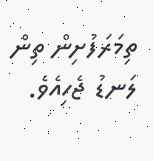ތިމަރަފުށިން ތިން ލަނޑު ޖެހިއެވެ.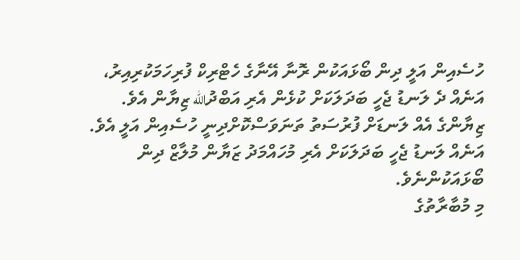ހުސެއިން އަލީ ދިން ބޯޅައަކުން ރޮނާ އޭނާގެ ހެޓްރިކް ފުރިހަމަކުރިއިރު، އަނެއް ދެ ލަނޑު ޖެހީ ބަދަލަކަށް ކުޅެން އެރި އަބްދުالله ޒިޔާން އެވެ. ޒިޔާންގެ އެއް ލަނޑަށް ފުރުސަތު ތަނަވަސްކޮށްދިނީ ހުސެއިން އަލީ އެވެ. އަނެއް ލަނޑު ޖެހީ ބަދަލަކަށް އެރި މުހައްމަދު ޒަޔާން މުލާޒް ދިން ބޯޅައަކުންނެވެ.
މި މުބާރާތުގެ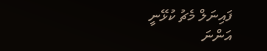ފައިނަލް މެޗު ކުޅޭނީ އަންނަ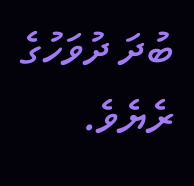ބުދަ ދުވަހުގެ ރެޔެވެ.